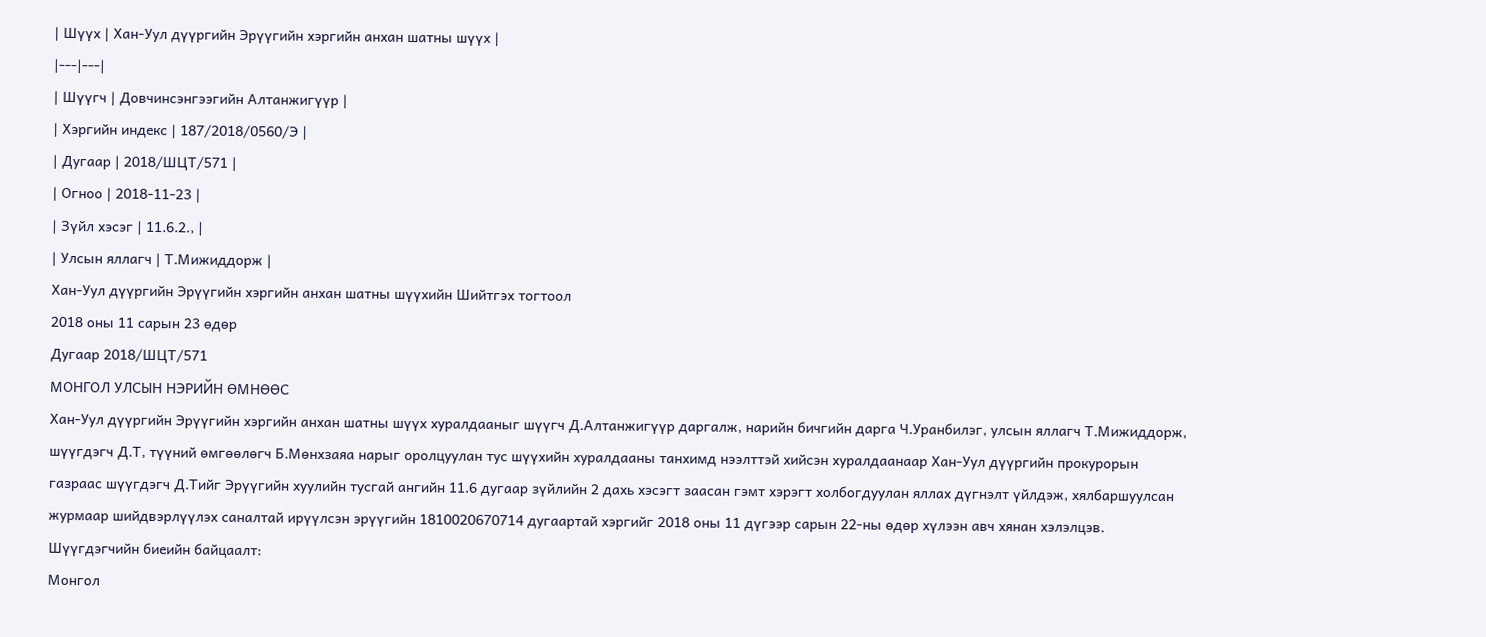| Шүүх | Хан-Уул дүүргийн Эрүүгийн хэргийн анхан шатны шүүх |
|---|---|
| Шүүгч | Довчинсэнгээгийн Алтанжигүүр |
| Хэргийн индекс | 187/2018/0560/Э |
| Дугаар | 2018/ШЦТ/571 |
| Огноо | 2018-11-23 |
| Зүйл хэсэг | 11.6.2., |
| Улсын яллагч | Т.Мижиддорж |
Хан-Уул дүүргийн Эрүүгийн хэргийн анхан шатны шүүхийн Шийтгэх тогтоол
2018 оны 11 сарын 23 өдөр
Дугаар 2018/ШЦТ/571
МОНГОЛ УЛСЫН НЭРИЙН ӨМНӨӨС
Хан-Уул дүүргийн Эрүүгийн хэргийн анхан шатны шүүх хуралдааныг шүүгч Д.Алтанжигүүр даргалж, нарийн бичгийн дарга Ч.Уранбилэг, улсын яллагч Т.Мижиддорж, шүүгдэгч Д.Т, түүний өмгөөлөгч Б.Мөнхзаяа нарыг оролцуулан тус шүүхийн хуралдааны танхимд нээлттэй хийсэн хуралдаанаар Хан-Уул дүүргийн прокурорын газраас шүүгдэгч Д.Тийг Эрүүгийн хуулийн тусгай ангийн 11.6 дугаар зүйлийн 2 дахь хэсэгт заасан гэмт хэрэгт холбогдуулан яллах дүгнэлт үйлдэж, хялбаршуулсан журмаар шийдвэрлүүлэх саналтай ирүүлсэн эрүүгийн 1810020670714 дугаартай хэргийг 2018 оны 11 дүгээр сарын 22-ны өдөр хүлээн авч хянан хэлэлцэв.
Шүүгдэгчийн биеийн байцаалт:
Монгол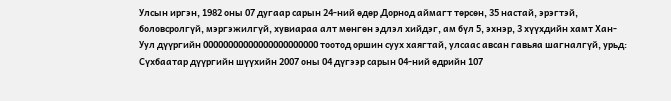Улсын иргэн, 1982 оны 07 дугаар сарын 24-ний өдөр Дорнод аймагт төрсөн, 35 настай, эрэгтэй, боловсролгүй, мэргэжилгүй, хувиараа алт мөнгөн эдлэл хийдэг, ам бүл 5, эхнэр, 3 хүүхдийн хамт Хан-Уул дүүргийн 00000000000000000000000 тоотод оршин суух хаягтай, улсаас авсан гавьяа шагналгүй, урьд:
Сүхбаатар дүүргийн шүүхийн 2007 оны 04 дүгээр сарын 04-ний өдрийн 107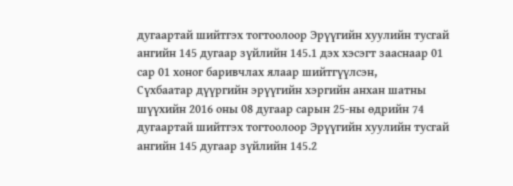дугаартай шийтгэх тогтоолоор Эрүүгийн хуулийн тусгай ангийн 145 дугаар зүйлийн 145.1 дэх хэсэгт зааснаар 01 сар 01 хоног баривчлах ялаар шийтгүүлсэн,
Сүхбаатар дүүргийн эрүүгийн хэргийн анхан шатны шүүхийн 2016 оны 08 дугаар сарын 25-ны өдрийн 74 дугаартай шийтгэх тогтоолоор Эрүүгийн хуулийн тусгай ангийн 145 дугаар зүйлийн 145.2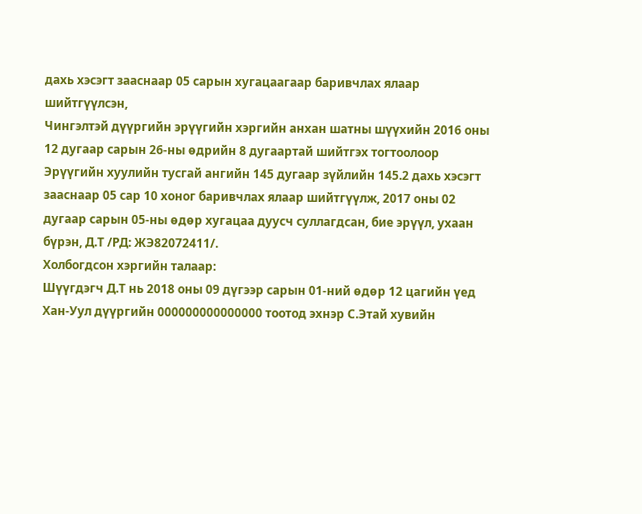дахь хэсэгт зааснаар 05 сарын хугацаагаар баривчлах ялаар шийтгүүлсэн,
Чингэлтэй дүүргийн эрүүгийн хэргийн анхан шатны шүүхийн 2016 оны 12 дугаар сарын 26-ны өдрийн 8 дугаартай шийтгэх тогтоолоор Эрүүгийн хуулийн тусгай ангийн 145 дугаар зүйлийн 145.2 дахь хэсэгт зааснаар 05 сар 10 хоног баривчлах ялаар шийтгүүлж, 2017 оны 02 дугаар сарын 05-ны өдөр хугацаа дуусч суллагдсан, бие эрүүл, ухаан бүрэн, Д.Т /РД: ЖЭ82072411/.
Холбогдсон хэргийн талаар:
Шүүгдэгч Д.Т нь 2018 оны 09 дүгээр сарын 01-ний өдөр 12 цагийн үед Хан-Уул дүүргийн 000000000000000 тоотод эхнэр С.Этай хувийн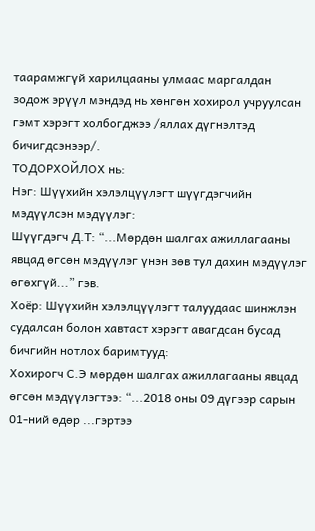таарамжгүй харилцааны улмаас маргалдан зодож эрүүл мэндэд нь хөнгөн хохирол учруулсан гэмт хэрэгт холбогджээ /яллах дүгнэлтэд бичигдсэнээр/.
ТОДОРХОЙЛОХ нь:
Нэг: Шүүхийн хэлэлцүүлэгт шүүгдэгчийн мэдүүлсэн мэдүүлэг:
Шүүгдэгч Д.Т: “...Мөрдөн шалгах ажиллагааны явцад өгсөн мэдүүлэг үнэн зөв тул дахин мэдүүлэг өгөхгүй...” гэв.
Хоёр: Шүүхийн хэлэлцүүлэгт талуудаас шинжлэн судалсан болон хавтаст хэрэгт авагдсан бусад бичгийн нотлох баримтууд:
Хохирогч С.Э мөрдөн шалгах ажиллагааны явцад өгсөн мэдүүлэгтээ: “...2018 оны 09 дүгээр сарын 01-ний өдөр ...гэртээ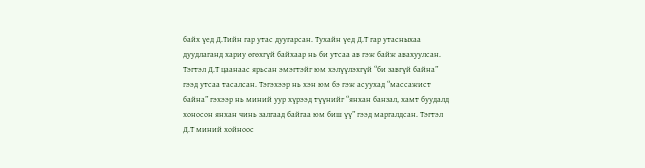байх үед Д.Тийн гар утас дуугарсан. Тухайн үед Д.Т гар утасныхаа дуудлаганд хариу өгөхгүй байхаар нь би утсаа ав гэж байж авахуулсан. Тэгтэл Д.Т цаанаас ярьсан эмэгтэйг юм хэлүүлэхгүй “би завгүй байна” гээд утсаа тасалсан. Тэгэхээр нь хэн юм бэ гэж асуухад “массажист байна” гэхээр нь миний уур хүрээд түүнийг “янхан банзал, хамт буудалд хоносон янхан чинь залгаад байгаа юм биш үү” гээд маргалдсан. Тэгтэл Д.Т миний хойноос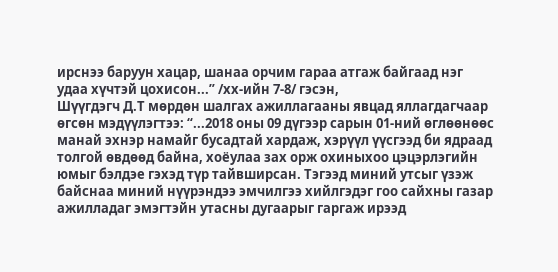ирснээ баруун хацар, шанаа орчим гараа атгаж байгаад нэг удаа хүчтэй цохисон...” /хх-ийн 7-8/ гэсэн,
Шүүгдэгч Д.Т мөрдөн шалгах ажиллагааны явцад яллагдагчаар өгсөн мэдүүлэгтээ: “...2018 оны 09 дүгээр сарын 01-ний өглөөнөөс манай эхнэр намайг бусадтай хардаж, хэрүүл үүсгээд би ядраад толгой өвдөөд байна, хоёулаа зах орж охиныхоо цэцэрлэгийн юмыг бэлдэе гэхэд түр тайвширсан. Тэгээд миний утсыг үзэж байснаа миний нүүрэндээ эмчилгээ хийлгэдэг гоо сайхны газар ажилладаг эмэгтэйн утасны дугаарыг гаргаж ирээд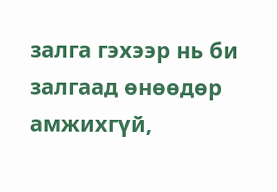залга гэхээр нь би залгаад өнөөдөр амжихгүй,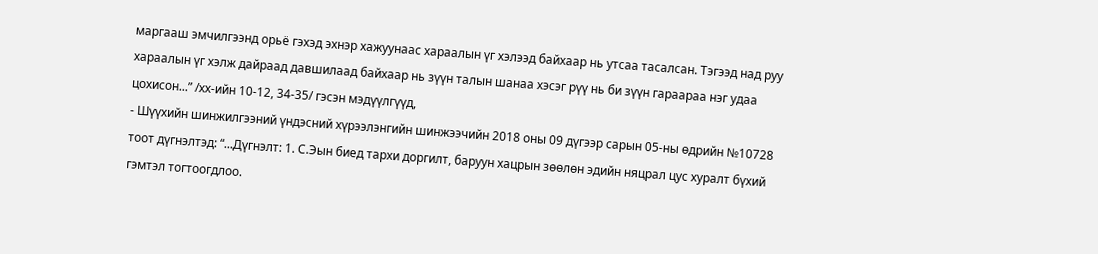маргааш эмчилгээнд орьё гэхэд эхнэр хажуунаас хараалын үг хэлээд байхаар нь утсаа тасалсан. Тэгээд над руу хараалын үг хэлж дайраад давшилаад байхаар нь зүүн талын шанаа хэсэг рүү нь би зүүн гараараа нэг удаа цохисон...” /хх-ийн 10-12, 34-35/ гэсэн мэдүүлгүүд,
- Шүүхийн шинжилгээний үндэсний хүрээлэнгийн шинжээчийн 2018 оны 09 дүгээр сарын 05-ны өдрийн №10728 тоот дүгнэлтэд: “...Дүгнэлт: 1. С.Эын биед тархи доргилт, баруун хацрын зөөлөн эдийн няцрал цус хуралт бүхий гэмтэл тогтоогдлоо.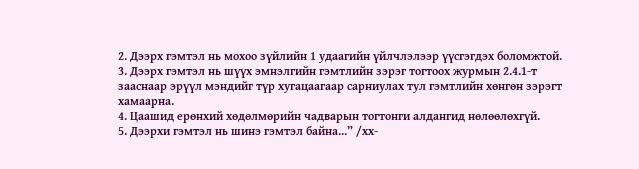2. Дээрх гэмтэл нь мохоо зүйлийн 1 удаагийн үйлчлэлээр үүсгэгдэх боломжтой.
3. Дээрх гэмтэл нь шүүх эмнэлгийн гэмтлийн зэрэг тогтоох журмын 2.4.1-т зааснаар эрүүл мэндийг түр хугацаагаар сарниулах тул гэмтлийн хөнгөн зэрэгт хамаарна.
4. Цаашид ерөнхий хөдөлмөрийн чадварын тогтонги алдангид нөлөөлөхгүй.
5. Дээрхи гэмтэл нь шинэ гэмтэл байна...” /хх-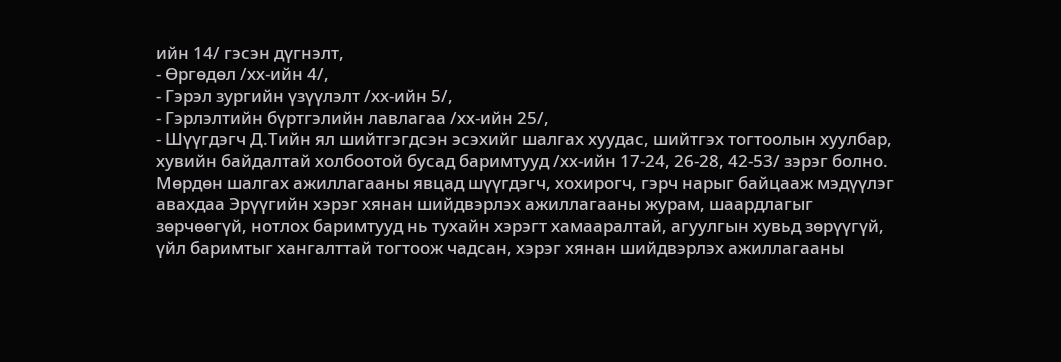ийн 14/ гэсэн дүгнэлт,
- Өргөдөл /хх-ийн 4/,
- Гэрэл зургийн үзүүлэлт /хх-ийн 5/,
- Гэрлэлтийн бүртгэлийн лавлагаа /хх-ийн 25/,
- Шүүгдэгч Д.Тийн ял шийтгэгдсэн эсэхийг шалгах хуудас, шийтгэх тогтоолын хуулбар, хувийн байдалтай холбоотой бусад баримтууд /хх-ийн 17-24, 26-28, 42-53/ зэрэг болно.
Мөрдөн шалгах ажиллагааны явцад шүүгдэгч, хохирогч, гэрч нарыг байцааж мэдүүлэг авахдаа Эрүүгийн хэрэг хянан шийдвэрлэх ажиллагааны журам, шаардлагыг зөрчөөгүй, нотлох баримтууд нь тухайн хэрэгт хамааралтай, агуулгын хувьд зөрүүгүй, үйл баримтыг хангалттай тогтоож чадсан, хэрэг хянан шийдвэрлэх ажиллагааны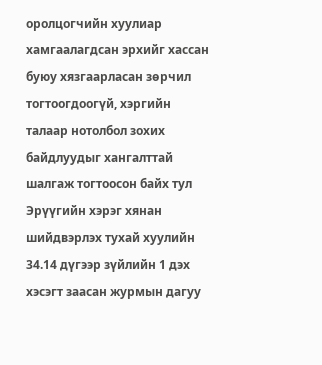оролцогчийн хуулиар хамгаалагдсан эрхийг хассан буюу хязгаарласан зөрчил тогтоогдоогүй, хэргийн талаар нотолбол зохих байдлуудыг хангалттай шалгаж тогтоосон байх тул Эрүүгийн хэрэг хянан шийдвэрлэх тухай хуулийн 34.14 дүгээр зүйлийн 1 дэх хэсэгт заасан журмын дагуу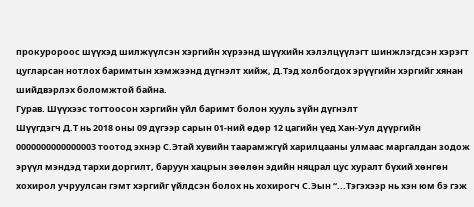прокуророос шүүхэд шилжүүлсэн хэргийн хүрээнд шүүхийн хэлэлцүүлэгт шинжлэгдсэн хэрэгт цугларсан нотлох баримтын хэмжээнд дүгнэлт хийж, Д.Тэд холбогдох эрүүгийн хэргийг хянан шийдвэрлэх боломжтой байна.
Гурав. Шүүхээс тогтоосон хэргийн үйл баримт болон хууль зүйн дүгнэлт
Шүүгдэгч Д.Т нь 2018 оны 09 дүгээр сарын 01-ний өдөр 12 цагийн үед Хан-Уул дүүргийн 0000000000000003 тоотод эхнэр С.Этай хувийн таарамжгүй харилцааны улмаас маргалдан зодож эрүүл мэндэд тархи доргилт, баруун хацрын зөөлөн эдийн няцрал цус хуралт бүхий хөнгөн хохирол учруулсан гэмт хэргийг үйлдсэн болох нь хохирогч С.Эын “...Тэгэхээр нь хэн юм бэ гэж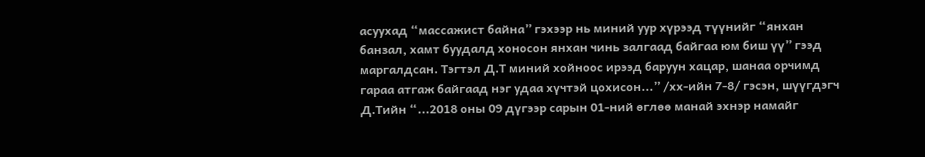асуухад “массажист байна” гэхээр нь миний уур хүрээд түүнийг “янхан банзал, хамт буудалд хоносон янхан чинь залгаад байгаа юм биш үү” гээд маргалдсан. Тэгтэл Д.Т миний хойноос ирээд баруун хацар, шанаа орчимд гараа атгаж байгаад нэг удаа хүчтэй цохисон...” /хх-ийн 7-8/ гэсэн, шүүгдэгч Д.Тийн “...2018 оны 09 дүгээр сарын 01-ний өглөө манай эхнэр намайг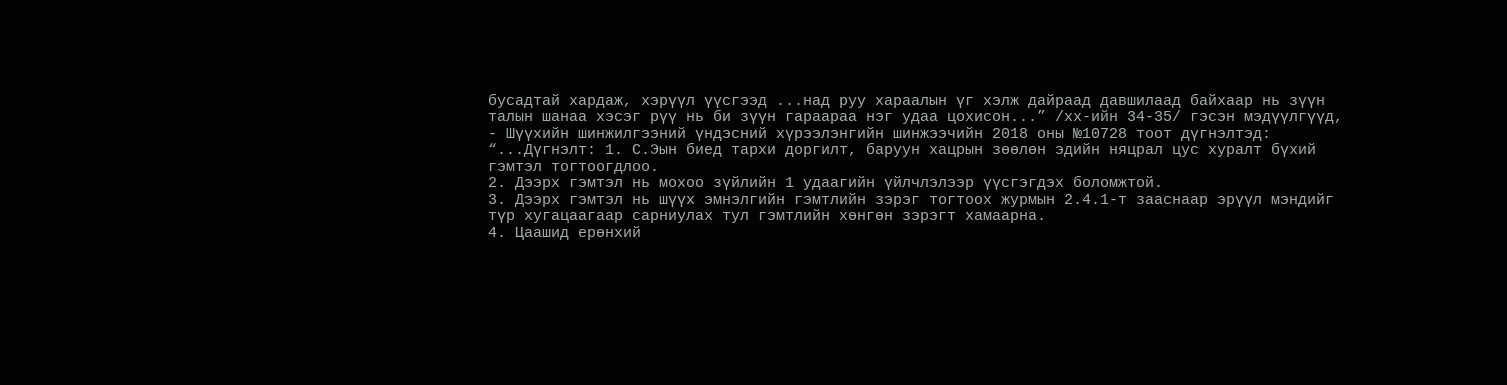бусадтай хардаж, хэрүүл үүсгээд ...над руу хараалын үг хэлж дайраад давшилаад байхаар нь зүүн талын шанаа хэсэг рүү нь би зүүн гараараа нэг удаа цохисон...” /хх-ийн 34-35/ гэсэн мэдүүлгүүд,
- Шүүхийн шинжилгээний үндэсний хүрээлэнгийн шинжээчийн 2018 оны №10728 тоот дүгнэлтэд: “...Дүгнэлт: 1. С.Эын биед тархи доргилт, баруун хацрын зөөлөн эдийн няцрал цус хуралт бүхий гэмтэл тогтоогдлоо.
2. Дээрх гэмтэл нь мохоо зүйлийн 1 удаагийн үйлчлэлээр үүсгэгдэх боломжтой.
3. Дээрх гэмтэл нь шүүх эмнэлгийн гэмтлийн зэрэг тогтоох журмын 2.4.1-т зааснаар эрүүл мэндийг түр хугацаагаар сарниулах тул гэмтлийн хөнгөн зэрэгт хамаарна.
4. Цаашид ерөнхий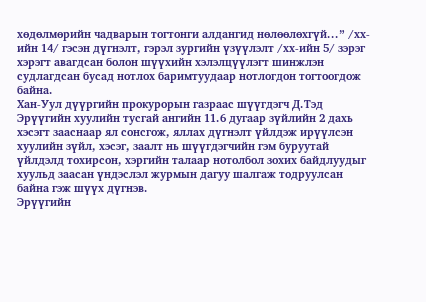хөдөлмөрийн чадварын тогтонги алдангид нөлөөлөхгүй...” /хх-ийн 14/ гэсэн дүгнэлт, гэрэл зургийн үзүүлэлт /хх-ийн 5/ зэрэг хэрэгт авагдсан болон шүүхийн хэлэлцүүлэгт шинжлэн судлагдсан бусад нотлох баримтуудаар нотлогдон тогтоогдож байна.
Хан-Уул дүүргийн прокурорын газраас шүүгдэгч Д.Тэд Эрүүгийн хуулийн тусгай ангийн 11.6 дугаар зүйлийн 2 дахь хэсэгт зааснаар ял сонсгож, яллах дүгнэлт үйлдэж ирүүлсэн хуулийн зүйл, хэсэг, заалт нь шүүгдэгчийн гэм буруутай үйлдэлд тохирсон, хэргийн талаар нотолбол зохих байдлуудыг хуульд заасан үндэслэл журмын дагуу шалгаж тодруулсан байна гэж шүүх дүгнэв.
Эрүүгийн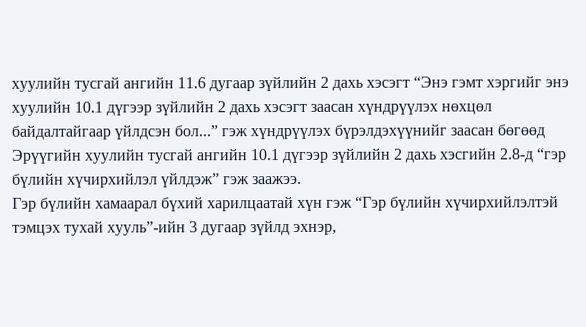хуулийн тусгай ангийн 11.6 дугаар зүйлийн 2 дахь хэсэгт “Энэ гэмт хэргийг энэ хуулийн 10.1 дүгээр зүйлийн 2 дахь хэсэгт заасан хүндрүүлэх нөхцөл байдалтайгаар үйлдсэн бол...” гэж хүндрүүлэх бүрэлдэхүүнийг заасан бөгөөд Эрүүгийн хуулийн тусгай ангийн 10.1 дүгээр зүйлийн 2 дахь хэсгийн 2.8-д “гэр бүлийн хүчирхийлэл үйлдэж” гэж заажээ.
Гэр бүлийн хамаарал бүхий харилцаатай хүн гэж “Гэр бүлийн хүчирхийлэлтэй тэмцэх тухай хууль”-ийн 3 дугаар зүйлд эхнэр,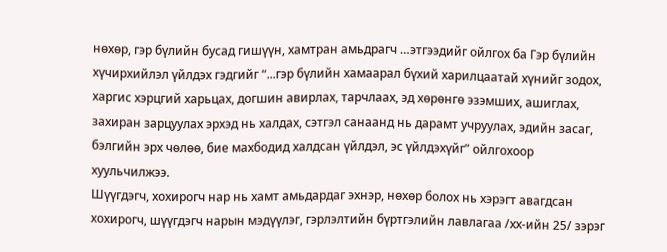нөхөр, гэр бүлийн бусад гишүүн, хамтран амьдрагч …этгээдийг ойлгох ба Гэр бүлийн хүчирхийлэл үйлдэх гэдгийг “...гэр бүлийн хамаарал бүхий харилцаатай хүнийг зодох, харгис хэрцгий харьцах, догшин авирлах, тарчлаах, эд хөрөнгө эзэмших, ашиглах, захиран зарцуулах эрхэд нь халдах, сэтгэл санаанд нь дарамт учруулах, эдийн засаг, бэлгийн эрх чөлөө, бие махбодид халдсан үйлдэл, эс үйлдэхүйг” ойлгохоор хуульчилжээ.
Шүүгдэгч, хохирогч нар нь хамт амьдардаг эхнэр, нөхөр болох нь хэрэгт авагдсан хохирогч, шүүгдэгч нарын мэдүүлэг, гэрлэлтийн бүртгэлийн лавлагаа /хх-ийн 25/ зэрэг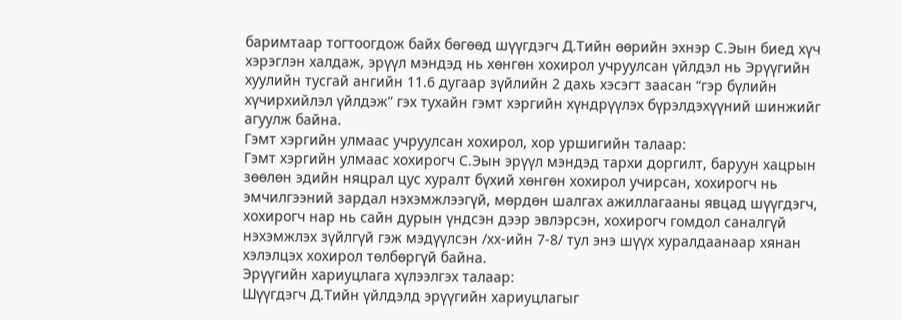баримтаар тогтоогдож байх бөгөөд шүүгдэгч Д.Тийн өөрийн эхнэр С.Эын биед хүч хэрэглэн халдаж, эрүүл мэндэд нь хөнгөн хохирол учруулсан үйлдэл нь Эрүүгийн хуулийн тусгай ангийн 11.6 дугаар зүйлийн 2 дахь хэсэгт заасан “гэр бүлийн хүчирхийлэл үйлдэж” гэх тухайн гэмт хэргийн хүндрүүлэх бүрэлдэхүүний шинжийг агуулж байна.
Гэмт хэргийн улмаас учруулсан хохирол, хор уршигийн талаар:
Гэмт хэргийн улмаас хохирогч С.Эын эрүүл мэндэд тархи доргилт, баруун хацрын зөөлөн эдийн няцрал цус хуралт бүхий хөнгөн хохирол учирсан, хохирогч нь эмчилгээний зардал нэхэмжлээгүй, мөрдөн шалгах ажиллагааны явцад шүүгдэгч, хохирогч нар нь сайн дурын үндсэн дээр эвлэрсэн, хохирогч гомдол саналгүй нэхэмжлэх зүйлгүй гэж мэдүүлсэн /хх-ийн 7-8/ тул энэ шүүх хуралдаанаар хянан хэлэлцэх хохирол төлбөргүй байна.
Эрүүгийн хариуцлага хүлээлгэх талаар:
Шүүгдэгч Д.Тийн үйлдэлд эрүүгийн хариуцлагыг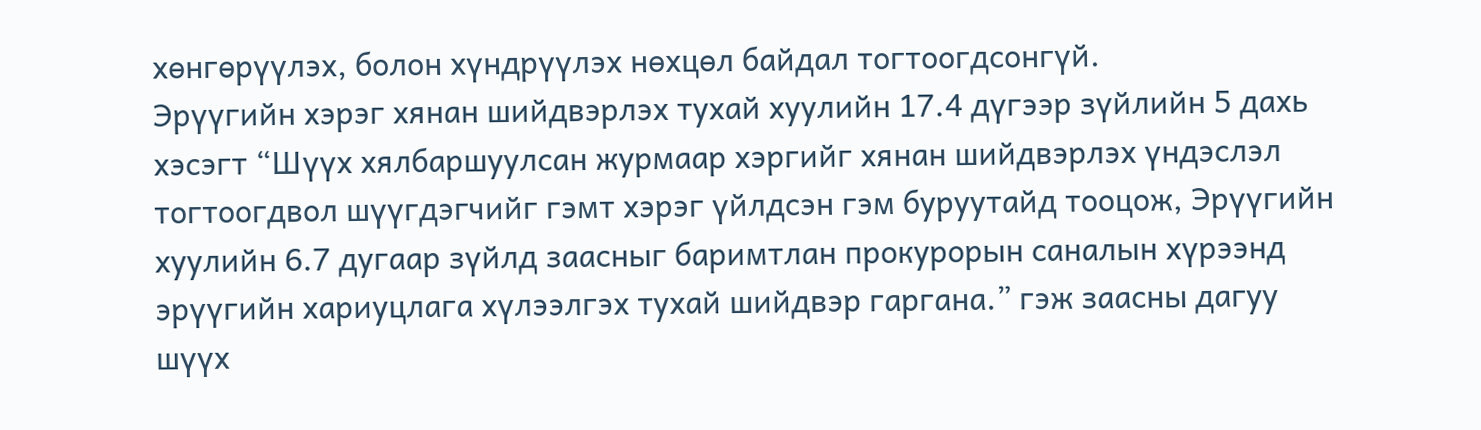хөнгөрүүлэх, болон хүндрүүлэх нөхцөл байдал тогтоогдсонгүй.
Эрүүгийн хэрэг хянан шийдвэрлэх тухай хуулийн 17.4 дүгээр зүйлийн 5 дахь хэсэгт “Шүүх хялбаршуулсан журмаар хэргийг хянан шийдвэрлэх үндэслэл тогтоогдвол шүүгдэгчийг гэмт хэрэг үйлдсэн гэм буруутайд тооцож, Эрүүгийн хуулийн 6.7 дугаар зүйлд заасныг баримтлан прокурорын саналын хүрээнд эрүүгийн хариуцлага хүлээлгэх тухай шийдвэр гаргана.” гэж заасны дагуу шүүх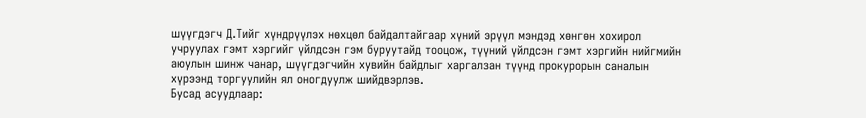шүүгдэгч Д.Тийг хүндрүүлэх нөхцөл байдалтайгаар хүний эрүүл мэндэд хөнгөн хохирол учруулах гэмт хэргийг үйлдсэн гэм буруутайд тооцож, түүний үйлдсэн гэмт хэргийн нийгмийн аюулын шинж чанар, шүүгдэгчийн хувийн байдлыг харгалзан түүнд прокурорын саналын хүрээнд торгуулийн ял оногдуулж шийдвэрлэв.
Бусад асуудлаар: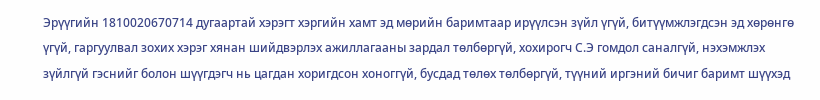Эрүүгийн 1810020670714 дугаартай хэрэгт хэргийн хамт эд мөрийн баримтаар ирүүлсэн зүйл үгүй, битүүмжлэгдсэн эд хөрөнгө үгүй, гаргуулвал зохих хэрэг хянан шийдвэрлэх ажиллагааны зардал төлбөргүй, хохирогч С.Э гомдол саналгүй, нэхэмжлэх зүйлгүй гэснийг болон шүүгдэгч нь цагдан хоригдсон хоноггүй, бусдад төлөх төлбөргүй, түүний иргэний бичиг баримт шүүхэд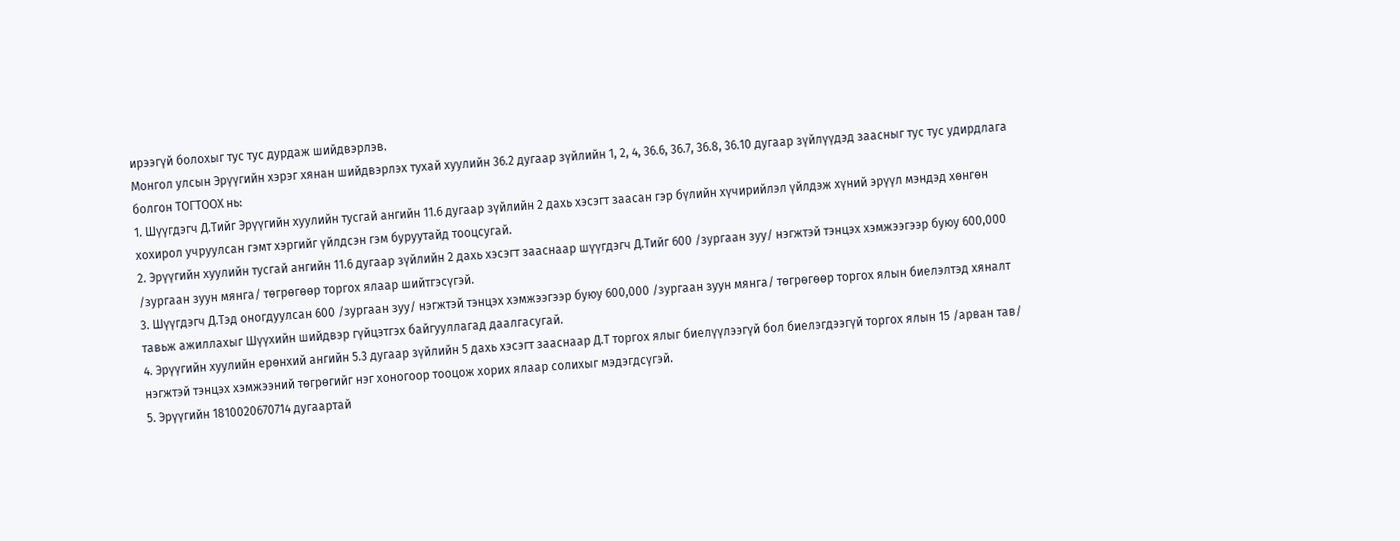ирээгүй болохыг тус тус дурдаж шийдвэрлэв.
Монгол улсын Эрүүгийн хэрэг хянан шийдвэрлэх тухай хуулийн 36.2 дугаар зүйлийн 1, 2, 4, 36.6, 36.7, 36.8, 36.10 дугаар зүйлүүдэд заасныг тус тус удирдлага болгон ТОГТООХ нь:
1. Шүүгдэгч Д.Тийг Эрүүгийн хуулийн тусгай ангийн 11.6 дугаар зүйлийн 2 дахь хэсэгт заасан гэр бүлийн хүчирийлэл үйлдэж хүний эрүүл мэндэд хөнгөн хохирол учруулсан гэмт хэргийг үйлдсэн гэм буруутайд тооцсугай.
2. Эрүүгийн хуулийн тусгай ангийн 11.6 дугаар зүйлийн 2 дахь хэсэгт зааснаар шүүгдэгч Д.Тийг 600 /зургаан зуу/ нэгжтэй тэнцэх хэмжээгээр буюу 600,000 /зургаан зуун мянга/ төгрөгөөр торгох ялаар шийтгэсүгэй.
3. Шүүгдэгч Д.Тэд оногдуулсан 600 /зургаан зуу/ нэгжтэй тэнцэх хэмжээгээр буюу 600,000 /зургаан зуун мянга/ төгрөгөөр торгох ялын биелэлтэд хяналт тавьж ажиллахыг Шүүхийн шийдвэр гүйцэтгэх байгууллагад даалгасугай.
4. Эрүүгийн хуулийн ерөнхий ангийн 5.3 дугаар зүйлийн 5 дахь хэсэгт зааснаар Д.Т торгох ялыг биелүүлээгүй бол биелэгдээгүй торгох ялын 15 /арван тав/ нэгжтэй тэнцэх хэмжээний төгрөгийг нэг хоногоор тооцож хорих ялаар солихыг мэдэгдсүгэй.
5. Эрүүгийн 1810020670714 дугаартай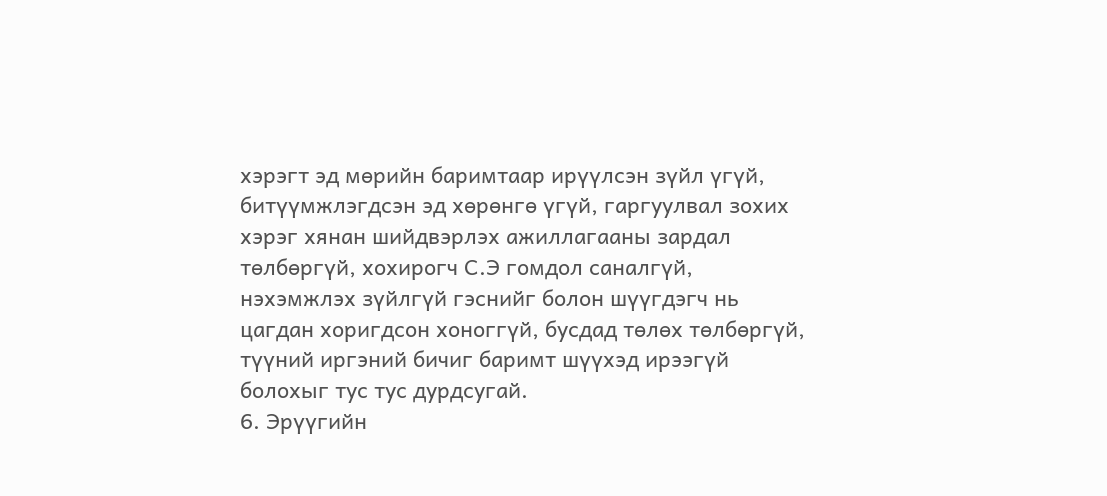хэрэгт эд мөрийн баримтаар ирүүлсэн зүйл үгүй, битүүмжлэгдсэн эд хөрөнгө үгүй, гаргуулвал зохих хэрэг хянан шийдвэрлэх ажиллагааны зардал төлбөргүй, хохирогч С.Э гомдол саналгүй, нэхэмжлэх зүйлгүй гэснийг болон шүүгдэгч нь цагдан хоригдсон хоноггүй, бусдад төлөх төлбөргүй, түүний иргэний бичиг баримт шүүхэд ирээгүй болохыг тус тус дурдсугай.
6. Эрүүгийн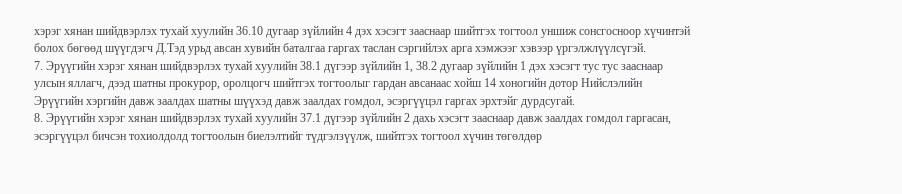хэрэг хянан шийдвэрлэх тухай хуулийн 36.10 дугаар зүйлийн 4 дэх хэсэгт зааснаар шийтгэх тогтоол уншиж сонсгосноор хүчинтэй болох бөгөөд шүүгдэгч Д.Тэд урьд авсан хувийн баталгаа гаргах таслан сэргийлэх арга хэмжээг хэвээр үргэлжлүүлсүгэй.
7. Эрүүгийн хэрэг хянан шийдвэрлэх тухай хуулийн 38.1 дүгээр зүйлийн 1, 38.2 дугаар зүйлийн 1 дэх хэсэгт тус тус зааснаар улсын яллагч, дээд шатны прокурор, оролцогч шийтгэх тогтоолыг гардан авсанаас хойш 14 хоногийн дотор Нийслэлийн Эрүүгийн хэргийн давж заалдах шатны шүүхэд давж заалдах гомдол, эсэргүүцэл гаргах эрхтэйг дурдсугай.
8. Эрүүгийн хэрэг хянан шийдвэрлэх тухай хуулийн 37.1 дүгээр зүйлийн 2 дахь хэсэгт зааснаар давж заалдах гомдол гаргасан, эсэргүүцэл бичсэн тохиолдолд тогтоолын биелэлтийг түдгэлзүүлж, шийтгэх тогтоол хүчин төгөлдөр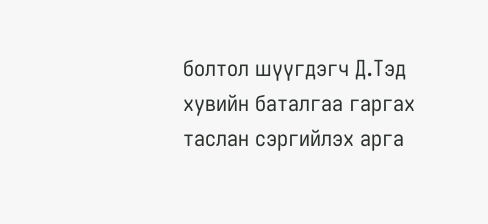болтол шүүгдэгч Д.Тэд хувийн баталгаа гаргах таслан сэргийлэх арга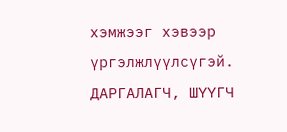хэмжээг хэвээр үргэлжлүүлсүгэй.
ДАРГАЛАГЧ, ШҮҮГЧ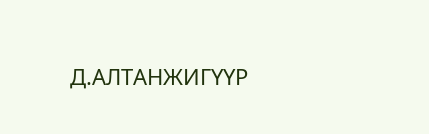Д.АЛТАНЖИГҮҮР